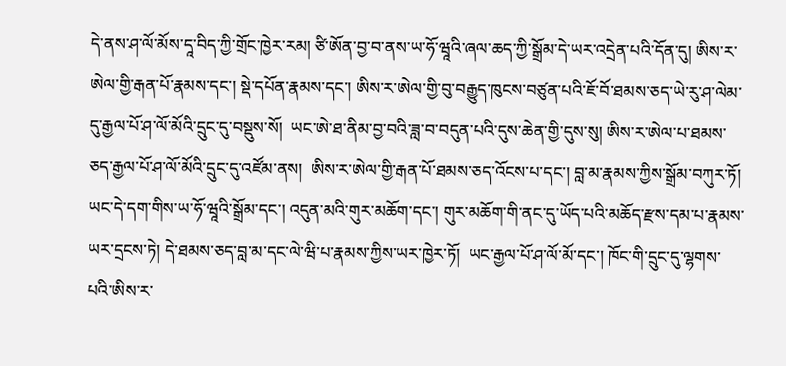དེ་ནས་ཤ་ལོ་མོས་དཱ་བིད་ཀྱི་གྲོང་ཁྱེར་རམ། ཙི་ཨོན་བྱ་བ་ནས་ཡ་ཧོ་ཝཱའི་ཞལ་ཆད་ཀྱི་སྒྲོམ་དེ་ཡར་འདྲེན་པའི་དོན་དུ། ཨིས་ར་ཨེལ་གྱི་རྒན་པོ་རྣམས་དང་། སྡེ་དཔོན་རྣམས་དང་། ཨིས་ར་ཨེལ་གྱི་བུ་བརྒྱུད་ཁུངས་བཙུན་པའི་ཇོ་བོ་ཐམས་ཅད་ཡེ་རུ་ཤ་ལེམ་དུ་རྒྱལ་པོ་ཤ་ལོ་མོའི་དྲུང་དུ་བསྡུས་སོ།  ཡང་ཨེ་ཐ་ནིམ་བྱ་བའི་ཟླ་བ་བདུན་པའི་དུས་ཆེན་གྱི་དུས་སུ། ཨིས་ར་ཨེལ་པ་ཐམས་ཅད་རྒྱལ་པོ་ཤ་ལོ་མོའི་དྲུང་དུ་འཛོམ་ནས།  ཨིས་ར་ཨེལ་གྱི་རྒན་པོ་ཐམས་ཅད་འོངས་པ་དང་། བླ་མ་རྣམས་ཀྱིས་སྒྲོམ་བཀུར་ཏོ།  ཡང་དེ་དག་གིས་ཡ་ཧོ་ཝཱའི་སྒྲོམ་དང་། འདུན་མའི་གུར་མཆོག་དང་། གུར་མཆོག་གི་ནང་དུ་ཡོད་པའི་མཆོད་རྫས་དམ་པ་རྣམས་ཡར་དྲངས་ཏེ། དེ་ཐམས་ཅད་བླ་མ་དང་ལེ་ཝི་པ་རྣམས་ཀྱིས་ཡར་ཁྱེར་ཏོ།  ཡང་རྒྱལ་པོ་ཤ་ལོ་མོ་དང་། ཁོང་གི་དྲུང་དུ་ལྷགས་པའི་ཨིས་ར་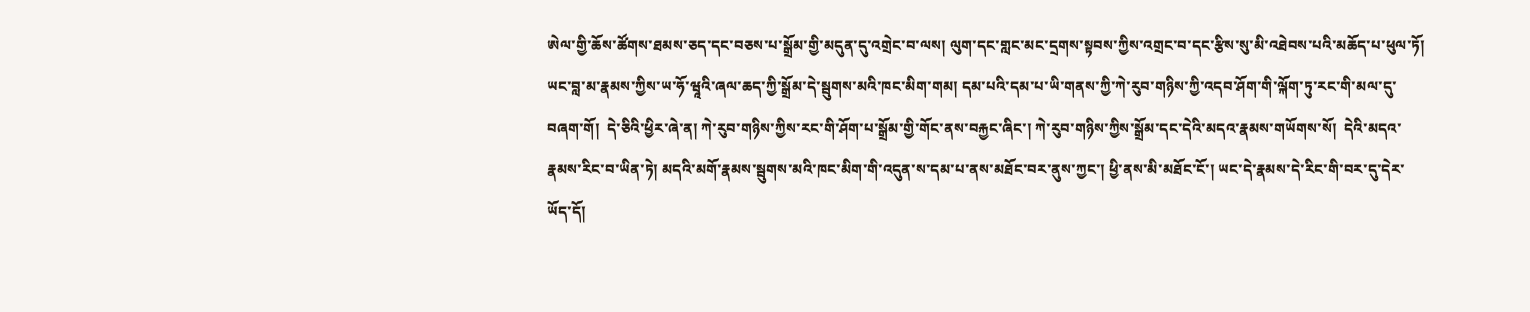ཨེལ་གྱི་ཆོས་ཚོགས་ཐམས་ཅད་དང་བཅས་པ་སྒྲོམ་གྱི་མདུན་དུ་འགྲེང་བ་ལས། ལུག་དང་གླང་མང་དྲགས་སྟབས་ཀྱིས་འགྲང་བ་དང་རྩིས་སུ་མི་འཐེབས་པའི་མཆོད་པ་ཕུལ་ཏོ།  ཡང་བླ་མ་རྣམས་ཀྱིས་ཡ་ཧོ་ཝཱའི་ཞལ་ཆད་ཀྱི་སྒྲོམ་དེ་སྦུགས་མའི་ཁང་མིག་གམ། དམ་པའི་དམ་པ་ཡི་གནས་ཀྱི་ཀེ་རུབ་གཉིས་ཀྱི་འདབ་ཤོག་གི་ལྐོག་ཏུ་རང་གི་མལ་དུ་བཞག་གོ།  དེ་ཅིའི་ཕྱིར་ཞེ་ན། ཀེ་རུབ་གཉིས་ཀྱིས་རང་གི་ཤོག་པ་སྒྲོམ་གྱི་གོང་ནས་བརྐྱང་ཞིང་། ཀེ་རུབ་གཉིས་ཀྱིས་སྒྲོམ་དང་དེའི་མདའ་རྣམས་གཡོགས་སོ།  དེའི་མདའ་རྣམས་རིང་བ་ཡིན་ཏེ། མདའི་མགོ་རྣམས་སྦུགས་མའི་ཁང་མིག་གི་འདུན་ས་དམ་པ་ནས་མཐོང་བར་ནུས་ཀྱང་། ཕྱི་ནས་མི་མཐོང་ངོ་། ཡང་དེ་རྣམས་དེ་རིང་གི་བར་དུ་དེར་ཡོད་དོ།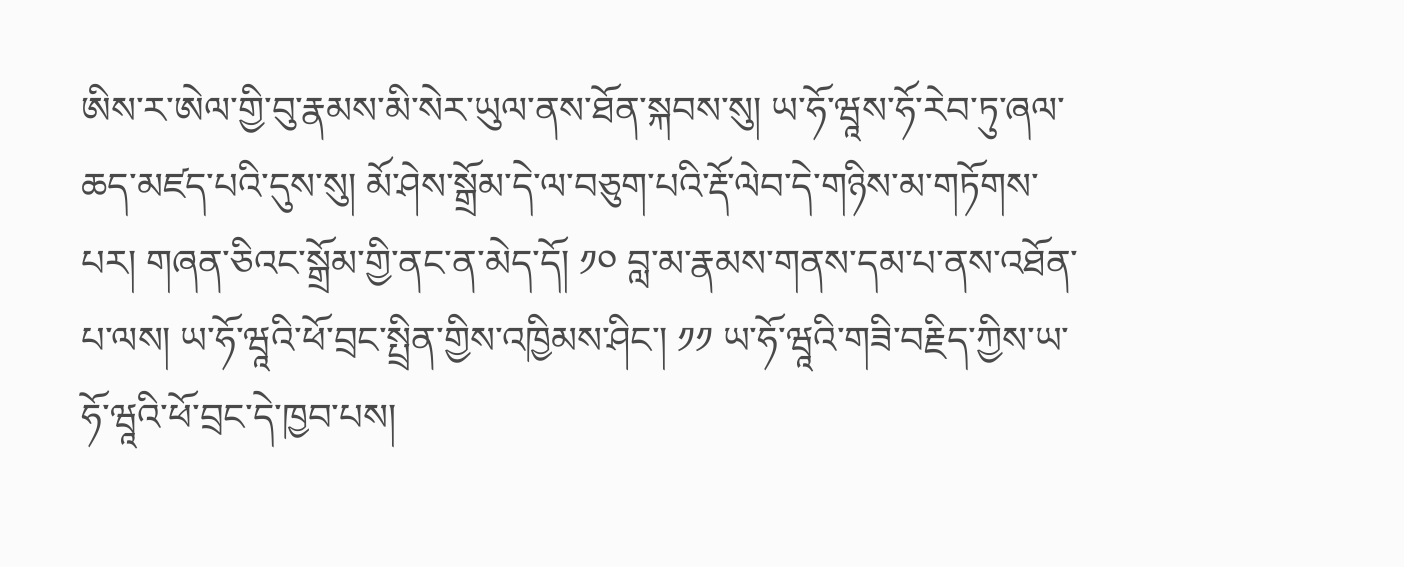ཨིས་ར་ཨེལ་གྱི་བུ་རྣམས་མི་སེར་ཡུལ་ནས་ཐོན་སྐབས་སུ། ཡ་ཧོ་ཝཱས་ཧོ་རེབ་ཏུ་ཞལ་ཆད་མཛད་པའི་དུས་སུ། མོ་ཤེས་སྒྲོམ་དེ་ལ་བཅུག་པའི་རྡོ་ལེབ་དེ་གཉིས་མ་གཏོགས་པར། གཞན་ཅིའང་སྒྲོམ་གྱི་ནང་ན་མེད་དོ། ༡༠ བླ་མ་རྣམས་གནས་དམ་པ་ནས་འཐོན་པ་ལས། ཡ་ཧོ་ཝཱའི་ཕོ་བྲང་སྤྲིན་གྱིས་འཁྱིམས་ཤིང་། ༡༡ ཡ་ཧོ་ཝཱའི་གཟི་བརྗིད་ཀྱིས་ཡ་ཧོ་ཝཱའི་ཕོ་བྲང་དེ་ཁྱབ་པས།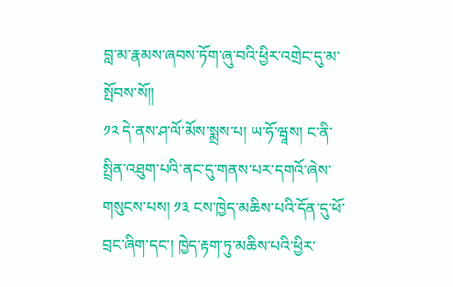བླ་མ་རྣམས་ཞབས་ཏོག་ཞུ་བའི་ཕྱིར་འགྲེང་དུ་མ་སྤོབས་སོ༎
༡༢ དེ་ནས་ཤ་ལོ་མོས་སྨྲས་པ། ཡ་ཧོ་ཝཱས། ང་ནི་སྤྲིན་འཐུག་པའི་ནང་དུ་གནས་པར་དགའོ་ཞེས་གསུངས་པས། ༡༣ ངས་ཁྱེད་མཆིས་པའི་དོན་དུ་ཕོ་བྲང་ཞིག་དང་། ཁྱེད་རྟག་ཏུ་མཆིས་པའི་ཕྱིར་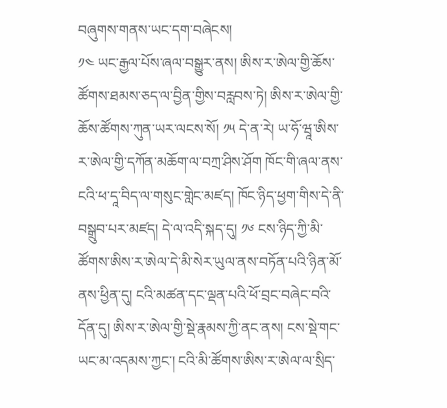བཞུགས་གནས་ཡང་དག་བཞེངས།
༡༤ ཡང་རྒྱལ་པོས་ཞལ་བསྒྱུར་ནས། ཨིས་ར་ཨེལ་གྱི་ཆོས་ཚོགས་ཐམས་ཅད་ལ་བྱིན་གྱིས་བརླབས་ཏེ། ཨིས་ར་ཨེལ་གྱི་ཆོས་ཚོགས་ཀུན་ཡར་ལངས་སོ། ༡༥ དེ་ན་རེ། ཡ་ཧོ་ཝཱ་ཨིས་ར་ཨེལ་གྱི་དཀོན་མཆོག་ལ་བཀྲ་ཤིས་ཤོག ཁོང་གི་ཞལ་ནས་ངའི་ཕ་དཱ་བིད་ལ་གསུང་གླེང་མཛད། ཁོང་ཉིད་ཕྱག་གིས་དེ་ནི་བསྒྲུབ་པར་མཛད། དེ་ལ་འདི་སྐད་དུ། ༡༦ ངས་ཉིད་ཀྱི་མི་ཚོགས་ཨིས་ར་ཨེལ་དེ་མི་སེར་ཡུལ་ནས་བཏོན་པའི་ཉིན་མོ་ནས་ཕྱིན་དུ། ངའི་མཚན་དང་ལྡན་པའི་ཕོ་བྲང་བཞེང་བའི་དོན་དུ། ཨིས་ར་ཨེལ་གྱི་སྡེ་རྣམས་ཀྱི་ནང་ནས། ངས་སྡེ་གང་ཡང་མ་འདམས་ཀྱང་། ངའི་མི་ཚོགས་ཨིས་ར་ཨེལ་ལ་སྲིད་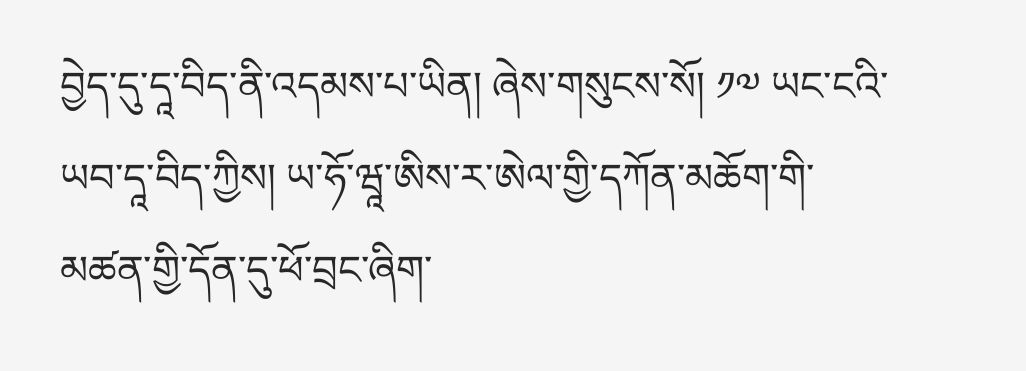བྱེད་དུ་དཱ་བིད་ནི་འདམས་པ་ཡིན། ཞེས་གསུངས་སོ། ༡༧ ཡང་ངའི་ཡབ་དཱ་བིད་ཀྱིས། ཡ་ཧོ་ཝཱ་ཨིས་ར་ཨེལ་གྱི་དཀོན་མཆོག་གི་མཚན་གྱི་དོན་དུ་ཕོ་བྲང་ཞིག་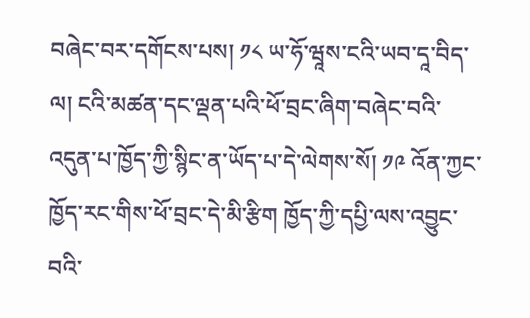བཞེང་བར་དགོངས་པས། ༡༨ ཡ་ཧོ་ཝཱས་ངའི་ཡབ་དཱ་བིད་ལ། ངའི་མཚན་དང་ལྡན་པའི་ཕོ་བྲང་ཞིག་བཞེང་བའི་འདུན་པ་ཁྱོད་ཀྱི་སྙིང་ན་ཡོད་པ་དེ་ལེགས་སོ། ༡༩ འོན་ཀྱང་ཁྱོད་རང་གིས་ཕོ་བྲང་དེ་མི་རྩིག ཁྱོད་ཀྱི་དཔྱི་ལས་འབྱུང་བའི་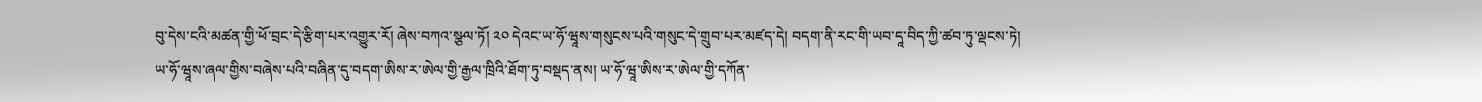བུ་དེས་ངའི་མཚན་གྱི་ཕོ་བྲང་དེ་རྩིག་པར་འགྱུར་རོ། ཞེས་བཀའ་སྩལ་ཏོ། ༢༠ དེའང་ཡ་ཧོ་ཝཱས་གསུངས་པའི་གསུང་དེ་གྲུབ་པར་མཛད་དེ། བདག་ནི་རང་གི་ཡབ་དཱ་བིད་ཀྱི་ཚབ་ཏུ་ལྡངས་ཏེ། ཡ་ཧོ་ཝཱས་ཞལ་གྱིས་བཞེས་པའི་བཞིན་དུ་བདག་ཨིས་ར་ཨེལ་གྱི་རྒྱལ་ཁྲིའི་ཐོག་ཏུ་བསྡད་ནས། ཡ་ཧོ་ཝཱ་ཨིས་ར་ཨེལ་གྱི་དཀོན་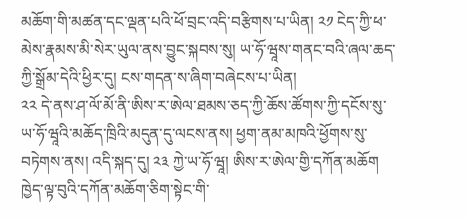མཆོག་གི་མཚན་དང་ལྡན་པའི་ཕོ་བྲང་འདི་བརྩིགས་པ་ཡིན། ༢༡ ངེད་ཀྱི་ཕ་མེས་རྣམས་མི་སེར་ཡུལ་ནས་བྱུང་སྐབས་སུ། ཡ་ཧོ་ཝཱས་གནང་བའི་ཞལ་ཆད་ཀྱི་སྒྲོམ་དེའི་ཕྱིར་དུ། ངས་གདན་ས་ཞིག་བཞེངས་པ་ཡིན།
༢༢ དེ་ནས་ཤ་ལོ་མོ་ནི་ཨིས་ར་ཨེལ་ཐམས་ཅད་ཀྱི་ཆོས་ཚོགས་ཀྱི་དངོས་སུ་ཡ་ཧོ་ཝཱའི་མཆོད་ཁྲིའི་མདུན་དུ་ལངས་ནས། ཕྱག་ནམ་མཁའི་ཕྱོགས་སུ་བཏེགས་ནས། འདི་སྐད་དུ། ༢༣ ཀྱེ་ཡ་ཧོ་ཝཱ། ཨིས་ར་ཨེལ་གྱི་དཀོན་མཆོག ཁྱེད་ལྟ་བུའི་དཀོན་མཆོག་ཅིག་སྟེང་གི་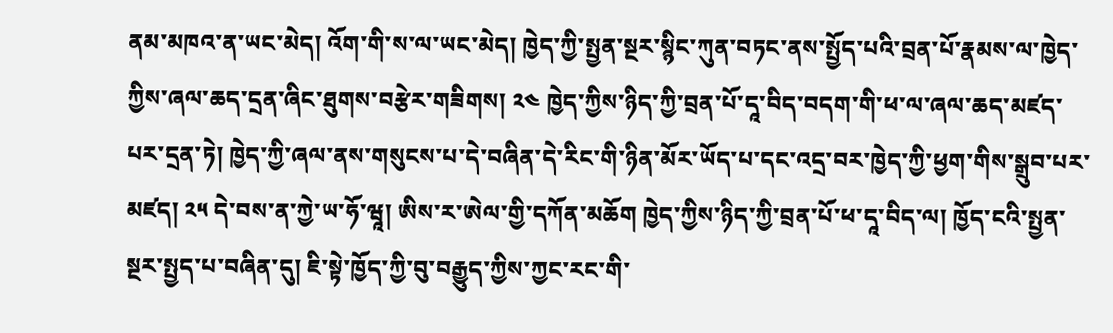ནམ་མཁའ་ན་ཡང་མེད། འོག་གི་ས་ལ་ཡང་མེད། ཁྱེད་ཀྱི་སྤྱན་སྔར་སྙིང་ཀུན་བཏང་ནས་སྤྱོད་པའི་བྲན་པོ་རྣམས་ལ་ཁྱེད་ཀྱིས་ཞལ་ཆད་དྲན་ཞིང་ཐུགས་བརྩེར་གཟིགས། ༢༤ ཁྱེད་ཀྱིས་ཉིད་ཀྱི་བྲན་པོ་དཱ་བིད་བདག་གི་ཕ་ལ་ཞལ་ཆད་མཛད་པར་དྲན་ཏེ། ཁྱེད་ཀྱི་ཞལ་ནས་གསུངས་པ་དེ་བཞིན་དེ་རིང་གི་ཉིན་མོར་ཡོད་པ་དང་འདྲ་བར་ཁྱེད་ཀྱི་ཕྱག་གིས་སྒྲུབ་པར་མཛད། ༢༥ དེ་བས་ན་ཀྱེ་ཡ་ཧོ་ཝཱ། ཨིས་ར་ཨེལ་གྱི་དཀོན་མཆོག ཁྱེད་ཀྱིས་ཉིད་ཀྱི་བྲན་པོ་ཕ་དཱ་བིད་ལ། ཁྱོད་ངའི་སྤྱན་སྔར་སྤྱད་པ་བཞིན་དུ། ཇི་སྟེ་ཁྱོད་ཀྱི་བུ་བརྒྱུད་ཀྱིས་ཀྱང་རང་གི་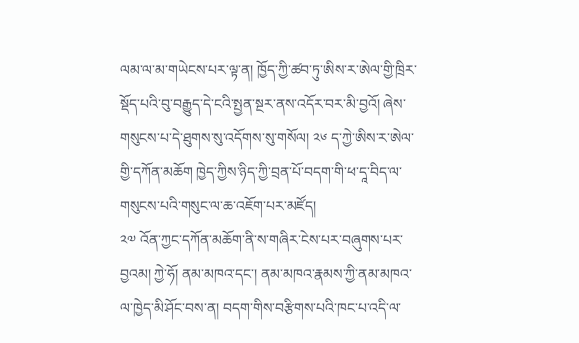ལམ་ལ་མ་གཡེངས་པར་ལྟ་ན། ཁྱོད་ཀྱི་ཚབ་ཏུ་ཨིས་ར་ཨེལ་གྱི་ཁྲིར་སྡོད་པའི་བུ་བརྒྱུད་དེ་ངའི་སྤྱན་སྔར་ནས་འདོར་བར་མི་བྱའོ། ཞེས་གསུངས་པ་དེ་ཐུགས་སུ་འདོགས་སུ་གསོལ། ༢༦ ད་ཀྱེ་ཨིས་ར་ཨེལ་གྱི་དཀོན་མཆོག ཁྱེད་ཀྱིས་ཉིད་ཀྱི་བྲན་པོ་བདག་གི་ཕ་དཱ་བིད་ལ་གསུངས་པའི་གསུང་ལ་ཆ་འཇོག་པར་མཛོད།
༢༧ འོན་ཀྱང་དཀོན་མཆོག་ནི་ས་གཞིར་ངེས་པར་བཞུགས་པར་བྱའམ། ཀྱེ་ཧོ། ནམ་མཁའ་དང་། ནམ་མཁའ་རྣམས་ཀྱི་ནམ་མཁའ་ལ་ཁྱེད་མི་ཤོང་བས་ན། བདག་གིས་བརྩིགས་པའི་ཁང་པ་འདི་ལ་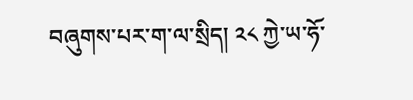བཞུགས་པར་ག་ལ་སྲིད། ༢༨ ཀྱེ་ཡ་ཧོ་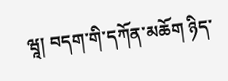ཝཱ། བདག་གི་དཀོན་མཆོག ཉིད་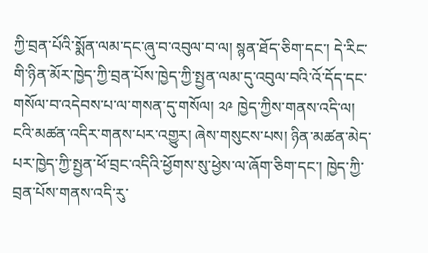ཀྱི་བྲན་པོའི་སྨོན་ལམ་དང་ཞུ་བ་འབུལ་བ་ལ། སྙན་ཐོད་ཅིག་དང་། དེ་རིང་གི་ཉིན་མོར་ཁྱེད་ཀྱི་བྲན་པོས་ཁྱེད་ཀྱི་སྤྱན་ལམ་དུ་འབུལ་བའི་འོ་དོད་དང་གསོལ་བ་འདེབས་པ་ལ་གསན་དུ་གསོལ། ༢༩ ཁྱེད་ཀྱིས་གནས་འདི་ལ། ངའི་མཚན་འདིར་གནས་པར་འགྱུར། ཞེས་གསུངས་པས། ཉིན་མཚན་མེད་པར་ཁྱེད་ཀྱི་སྤྱན་ཕོ་བྲང་འདིའི་ཕྱོགས་སུ་ཕྱེས་ལ་ཞོག་ཅིག་དང་། ཁྱེད་ཀྱི་བྲན་པོས་གནས་འདི་རུ་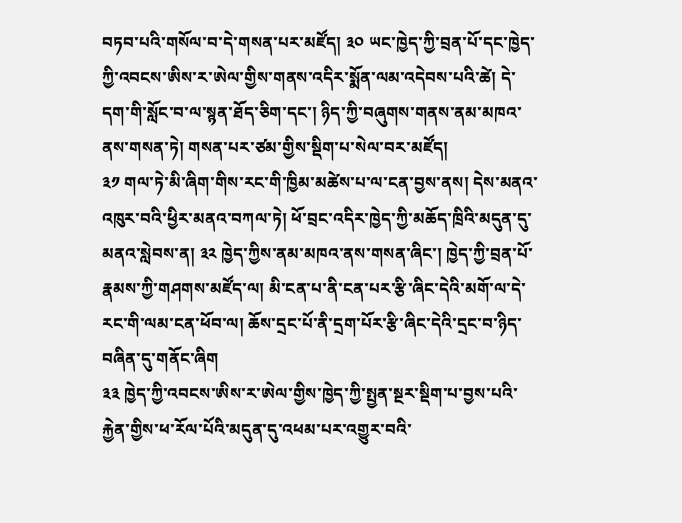བཏབ་པའི་གསོལ་བ་དེ་གསན་པར་མཛོད། ༣༠ ཡང་ཁྱེད་ཀྱི་བྲན་པོ་དང་ཁྱེད་ཀྱི་འབངས་ཨིས་ར་ཨེལ་གྱིས་གནས་འདིར་སྨོན་ལམ་འདེབས་པའི་ཚེ། དེ་དག་གི་སློང་བ་ལ་སྙན་ཐོད་ཅིག་དང་། ཉིད་ཀྱི་བཞུགས་གནས་ནམ་མཁའ་ནས་གསན་ཏེ། གསན་པར་ཙམ་གྱིས་སྡིག་པ་སེལ་བར་མཛོད།
༣༡ གལ་ཏེ་མི་ཞིག་གིས་རང་གི་ཁྱིམ་མཚེས་པ་ལ་ངན་བྱས་ནས། དེས་མནའ་འཁུར་བའི་ཕྱིར་མནའ་བཀལ་ཏེ། ཕོ་བྲང་འདིར་ཁྱེད་ཀྱི་མཆོད་ཁྲིའི་མདུན་དུ་མནའ་སླེབས་ན། ༣༢ ཁྱེད་ཀྱིས་ནམ་མཁའ་ནས་གསན་ཞིང་། ཁྱེད་ཀྱི་བྲན་པོ་རྣམས་ཀྱི་གཤགས་མཛོད་ལ། མི་ངན་པ་ནི་ངན་པར་རྩི་ཞིང་དེའི་མགོ་ལ་དེ་རང་གི་ལམ་ངན་ཕོབ་ལ། ཆོས་དྲང་པོ་ནི་དྲག་པོར་རྩི་ཞིང་དེའི་དྲང་བ་ཉིད་བཞིན་དུ་གནོང་ཞིག
༣༣ ཁྱེད་ཀྱི་འབངས་ཨིས་ར་ཨེལ་གྱིས་ཁྱེད་ཀྱི་སྤྱན་སྔར་སྡིག་པ་བྱས་པའི་རྐྱེན་གྱིས་ཕ་རོལ་པོའི་མདུན་དུ་འཕམ་པར་འགྱུར་བའི་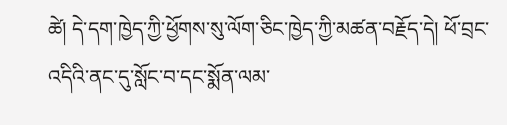ཚེ། དེ་དག་ཁྱེད་ཀྱི་ཕྱོགས་སུ་ལོག་ཅིང་ཁྱེད་ཀྱི་མཚན་བརྗོད་དེ། ཕོ་བྲང་འདིའི་ནང་དུ་སློང་བ་དང་སྨོན་ལམ་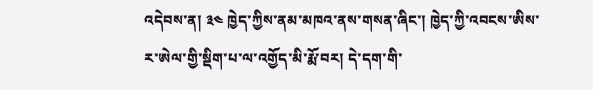འདེབས་ན། ༣༤ ཁྱེད་ཀྱིས་ནམ་མཁའ་ནས་གསན་ཞིང་། ཁྱེད་ཀྱི་འབངས་ཨིས་ར་ཨེལ་གྱི་སྡིག་པ་ལ་འགྱོད་མི་རྨོ་བར། དེ་དག་གི་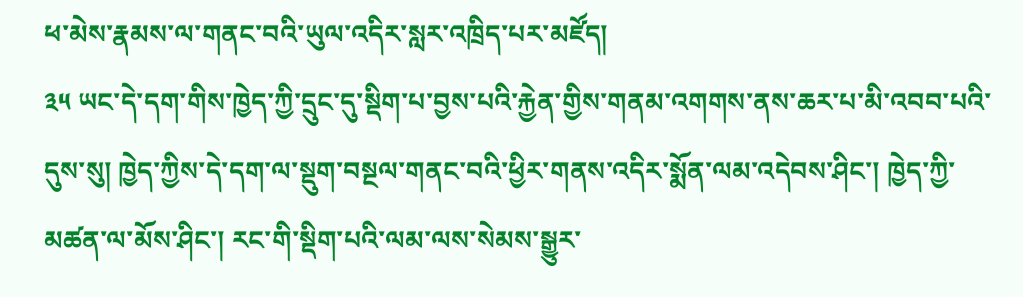ཕ་མེས་རྣམས་ལ་གནང་བའི་ཡུལ་འདིར་སླར་འཁྲིད་པར་མཛོད།
༣༥ ཡང་དེ་དག་གིས་ཁྱེད་ཀྱི་དྲུང་དུ་སྡིག་པ་བྱས་པའི་རྐྱེན་གྱིས་གནམ་འགགས་ནས་ཆར་པ་མི་འབབ་པའི་དུས་སུ། ཁྱེད་ཀྱིས་དེ་དག་ལ་སྡུག་བསྔལ་གནང་བའི་ཕྱིར་གནས་འདིར་སྨོན་ལམ་འདེབས་ཤིང་། ཁྱེད་ཀྱི་མཚན་ལ་མོས་ཤིང་། རང་གི་སྡིག་པའི་ལམ་ལས་སེམས་སྒྱུར་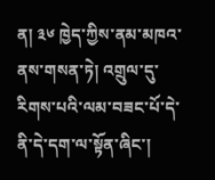ན། ༣༦ ཁྱེད་ཀྱིས་ནམ་མཁའ་ནས་གསན་ཏེ། འགྲུལ་དུ་རིགས་པའི་ལམ་བཟང་པོ་དེ་ནི་དེ་དག་ལ་སྟོན་ཞིང་།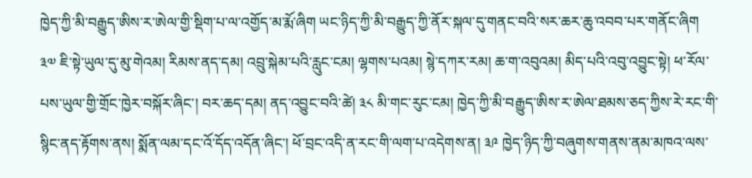ཁྱེད་ཀྱི་མི་བརྒྱུད་ཨིས་ར་ཨེལ་གྱི་སྡིག་པ་ལ་འགྱོད་མ་རྨོ་ཞིག ཡང་ཉིད་ཀྱི་མི་བརྒྱུད་ཀྱི་ནོར་སྐལ་དུ་གནང་བའི་སར་ཆར་ཆུ་འབབ་པར་གནོང་ཞིག
༣༧ ཇི་སྟེ་ཡུལ་དུ་མུ་གེའམ། རིམས་ནད་དམ། འབྲུ་སྐེམ་པའི་རླུང་ངམ། ལྷགས་པའམ། སྙེ་དཀར་རམ། ཆ་ག་འབུའམ། མིད་པའི་འབུ་འབྱུང་སྟེ། ཕ་རོལ་པས་ཡུལ་གྱི་གྲོང་ཁྱེར་བསྐོར་ཞིང་། བར་ཆད་དམ། ནད་འབྱུང་བའི་ཚེ། ༣༨ མི་གང་རུང་ངམ། ཁྱེད་ཀྱི་མི་བརྒྱུད་ཨིས་ར་ཨེལ་ཐམས་ཅད་ཀྱིས་རེ་རང་གི་སྙིང་ནད་རྟོགས་ནས། སྨོན་ལམ་དང་འོ་དོད་འདོན་ཞིང་། ཕོ་བྲང་འདི་ན་རང་གི་ལག་པ་འདེགས་ན། ༣༩ ཁྱེད་ཉིད་ཀྱི་བཞུགས་གནས་ནམ་མཁའ་ལས་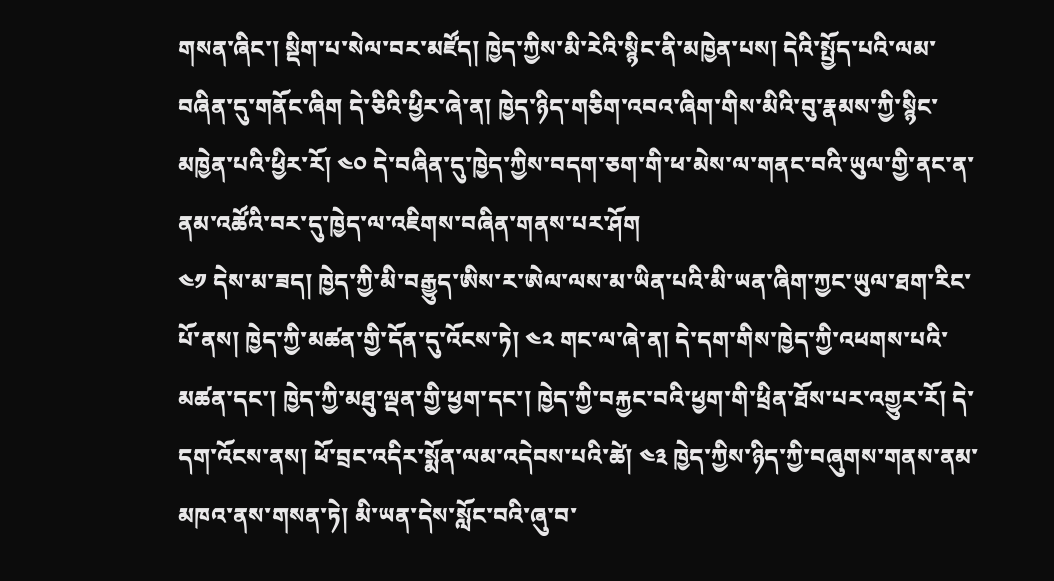གསན་ཞིང་། སྡིག་པ་སེལ་བར་མཛོད། ཁྱེད་ཀྱིས་མི་རེའི་སྙིང་ནི་མཁྱེན་པས། དེའི་སྤྱོད་པའི་ལམ་བཞིན་དུ་གནོང་ཞིག དེ་ཅིའི་ཕྱིར་ཞེ་ན། ཁྱེད་ཉིད་གཅིག་འབའ་ཞིག་གིས་མིའི་བུ་རྣམས་ཀྱི་སྙིང་མཁྱེན་པའི་ཕྱིར་རོ། ༤༠ དེ་བཞིན་དུ་ཁྱེད་ཀྱིས་བདག་ཅག་གི་ཕ་མེས་ལ་གནང་བའི་ཡུལ་གྱི་ནང་ན་ནམ་འཚོའི་བར་དུ་ཁྱེད་ལ་འཇིགས་བཞིན་གནས་པར་ཤོག
༤༡ དེས་མ་ཟད། ཁྱེད་ཀྱི་མི་བརྒྱུད་ཨིས་ར་ཨེལ་ལས་མ་ཡིན་པའི་མི་ཡན་ཞིག་ཀྱང་ཡུལ་ཐག་རིང་པོ་ནས། ཁྱེད་ཀྱི་མཚན་གྱི་དོན་དུ་འོངས་ཏེ། ༤༢ གང་ལ་ཞེ་ན། དེ་དག་གིས་ཁྱེད་ཀྱི་འཕགས་པའི་མཚན་དང་། ཁྱེད་ཀྱི་མཐུ་ལྡན་གྱི་ཕྱག་དང་། ཁྱེད་ཀྱི་བརྐྱང་བའི་ཕྱག་གི་ཕྲིན་ཐོས་པར་འགྱུར་རོ། དེ་དག་འོངས་ནས། ཕོ་བྲང་འདིར་སྨོན་ལམ་འདེབས་པའི་ཚེ། ༤༣ ཁྱེད་ཀྱིས་ཉིད་ཀྱི་བཞུགས་གནས་ནམ་མཁའ་ནས་གསན་ཏེ། མི་ཡན་དེས་སློང་བའི་ཞུ་བ་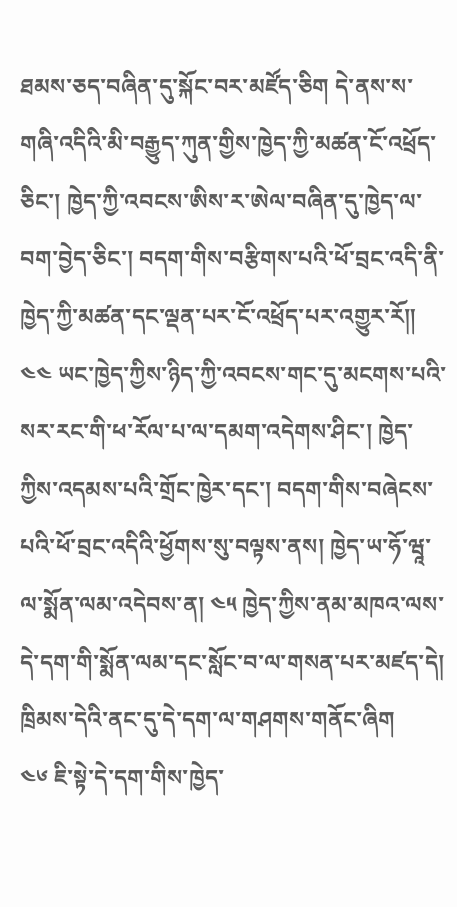ཐམས་ཅད་བཞིན་དུ་སྐོང་བར་མཛོད་ཅིག དེ་ནས་ས་གཞི་འདིའི་མི་བརྒྱུད་ཀུན་གྱིས་ཁྱེད་ཀྱི་མཚན་ངོ་འཕྲོད་ཅིང་། ཁྱེད་ཀྱི་འབངས་ཨིས་ར་ཨེལ་བཞིན་དུ་ཁྱེད་ལ་བག་བྱེད་ཅིང་། བདག་གིས་བརྩིགས་པའི་ཕོ་བྲང་འདི་ནི་ཁྱེད་ཀྱི་མཚན་དང་ལྡན་པར་ངོ་འཕྲོད་པར་འགྱུར་རོ༎
༤༤ ཡང་ཁྱེད་ཀྱིས་ཉིད་ཀྱི་འབངས་གང་དུ་མངགས་པའི་སར་རང་གི་ཕ་རོལ་པ་ལ་དམག་འདེགས་ཤིང་། ཁྱེད་ཀྱིས་འདམས་པའི་གྲོང་ཁྱེར་དང་། བདག་གིས་བཞེངས་པའི་ཕོ་བྲང་འདིའི་ཕྱོགས་སུ་བལྟས་ནས། ཁྱེད་ཡ་ཧོ་ཝཱ་ལ་སྨོན་ལམ་འདེབས་ན། ༤༥ ཁྱེད་ཀྱིས་ནམ་མཁའ་ལས་དེ་དག་གི་སྨོན་ལམ་དང་སློང་བ་ལ་གསན་པར་མཛད་དེ། ཁྲིམས་དེའི་ནང་དུ་དེ་དག་ལ་གཤགས་གནོང་ཞིག
༤༦ ཇི་སྟེ་དེ་དག་གིས་ཁྱེད་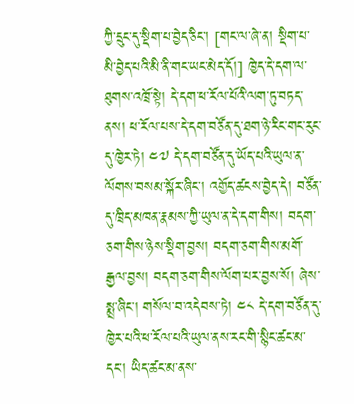ཀྱི་དྲུང་དུ་སྡིག་པ་བྱེད་ཅིང་། [གང་ལ་ཞེ་ན། སྡིག་པ་མི་བྱེད་པའི་མི་ནི་གང་ཡང་མེད་དོ།] ཁྱེད་དེ་དག་ལ་ཐུགས་འཁྲོ་སྟེ། དེ་དག་ཕ་རོལ་པོའི་ལག་ཏུ་བཏད་ནས། ཕ་རོལ་པས་དེ་དག་བཙོན་དུ་ཐག་ཉེ་རིང་གང་རུང་དུ་ཁྱེར་ཏེ། ༤༧ དེ་དག་བཙོན་དུ་ཡོད་པའི་ཡུལ་ན་ལོགས་བསམ་སྐོར་ཞིང་། འགྱོད་ཚངས་བྱེད་དེ། བཙོན་དུ་ཁྲིད་མཁན་རྣམས་ཀྱི་ཡུལ་ན་དེ་དག་གིས། བདག་ཅག་གིས་ཉེས་སྡིག་བྱས། བདག་ཅག་གིས་མགོ་རྒྱལ་བྱས། བདག་ཅག་གིས་ལོག་པར་བྱས་སོ། ཞེས་སྨྲ་ཞིང་། གསོལ་བ་འདེབས་ཏེ། ༤༨ དེ་དག་བཙོན་དུ་ཁྱེར་པའི་ཕ་རོལ་པའི་ཡུལ་ནས་རང་གི་སྙིང་ཚང་མ་དང་། ཡིད་ཚང་མ་ནས་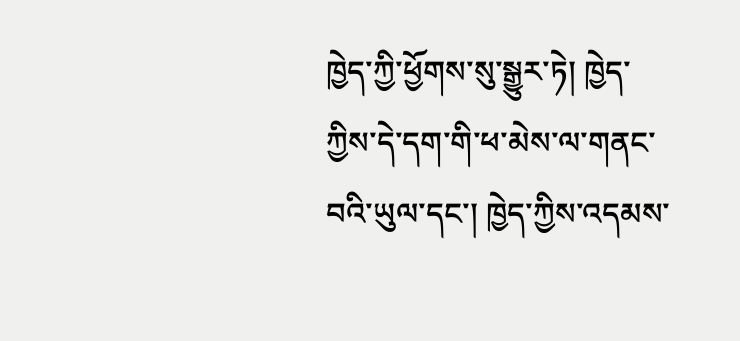ཁྱེད་ཀྱི་ཕྱོགས་སུ་སྒྱུར་ཏེ། ཁྱེད་ཀྱིས་དེ་དག་གི་ཕ་མེས་ལ་གནང་བའི་ཡུལ་དང་། ཁྱེད་ཀྱིས་འདམས་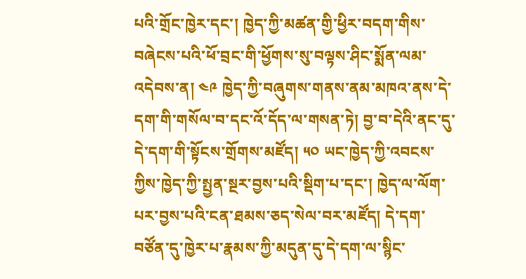པའི་གྲོང་ཁྱེར་དང་། ཁྱེད་ཀྱི་མཚན་གྱི་ཕྱིར་བདག་གིས་བཞེངས་པའི་ཕོ་བྲང་གི་ཕྱོགས་སུ་བལྟས་ཤིང་སྨོན་ལམ་འདེབས་ན། ༤༩ ཁྱེད་ཀྱི་བཞུགས་གནས་ནམ་མཁའ་ནས་དེ་དག་གི་གསོལ་བ་དང་འོ་དོད་ལ་གསན་ཏེ། བྱ་བ་དེའི་ནང་དུ་དེ་དག་གི་སྟོངས་གྲོགས་མཛོད། ༥༠ ཡང་ཁྱེད་ཀྱི་འབངས་ཀྱིས་ཁྱེད་ཀྱི་སྤྱན་སྔར་བྱས་པའི་སྡིག་པ་དང་། ཁྱེད་ལ་ལོག་པར་བྱས་པའི་ངན་ཐམས་ཅད་སེལ་བར་མཛོད། དེ་དག་བཙོན་དུ་ཁྱེར་པ་རྣམས་ཀྱི་མདུན་དུ་དེ་དག་ལ་སྙིང་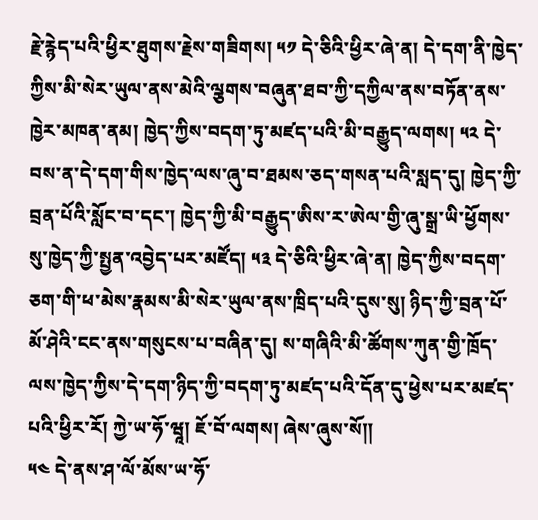རྗེ་རྙེད་པའི་ཕྱིར་ཐུགས་རྗེས་གཟིགས། ༥༡ དེ་ཅིའི་ཕྱིར་ཞེ་ན། དེ་དག་ནི་ཁྱེད་ཀྱིས་མི་སེར་ཡུལ་ནས་མེའི་ལྕགས་བཞུན་ཐབ་ཀྱི་དཀྱིལ་ནས་བཏོན་ནས་ཁྱེར་མཁན་ནམ། ཁྱེད་ཀྱིས་བདག་ཏུ་མཛད་པའི་མི་བརྒྱུད་ལགས། ༥༢ དེ་བས་ན་དེ་དག་གིས་ཁྱེད་ལས་ཞུ་བ་ཐམས་ཅད་གསན་པའི་སླད་དུ། ཁྱེད་ཀྱི་བྲན་པོའི་སློང་བ་དང་། ཁྱེད་ཀྱི་མི་བརྒྱུད་ཨིས་ར་ཨེལ་གྱི་ཞུ་སྒྲ་ཡི་ཕྱོགས་སུ་ཁྱེད་ཀྱི་སྤྱན་འབྱེད་པར་མཛོད། ༥༣ དེ་ཅིའི་ཕྱིར་ཞེ་ན། ཁྱེད་ཀྱིས་བདག་ཅག་གི་ཕ་མེས་རྣམས་མི་སེར་ཡུལ་ནས་ཁྲིད་པའི་དུས་སུ། ཉིད་ཀྱི་བྲན་པོ་མོ་ཤེའི་ངང་ནས་གསུངས་པ་བཞིན་དུ། ས་གཞིའི་མི་ཚོགས་ཀུན་གྱི་ཁྲོད་ལས་ཁྱེད་ཀྱིས་དེ་དག་ཉིད་ཀྱི་བདག་ཏུ་མཛད་པའི་དོན་དུ་ཕྱེས་པར་མཛད་པའི་ཕྱིར་རོ། ཀྱེ་ཡ་ཧོ་ཝཱ། ཇོ་བོ་ལགས། ཞེས་ཞུས་སོ༎
༥༤ དེ་ནས་ཤ་ལོ་མོས་ཡ་ཧོ་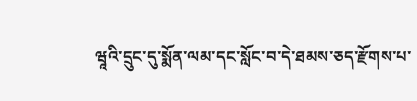ཝཱའི་དྲུང་དུ་སྨོན་ལམ་དང་སློང་བ་དེ་ཐམས་ཅད་རྫོགས་པ་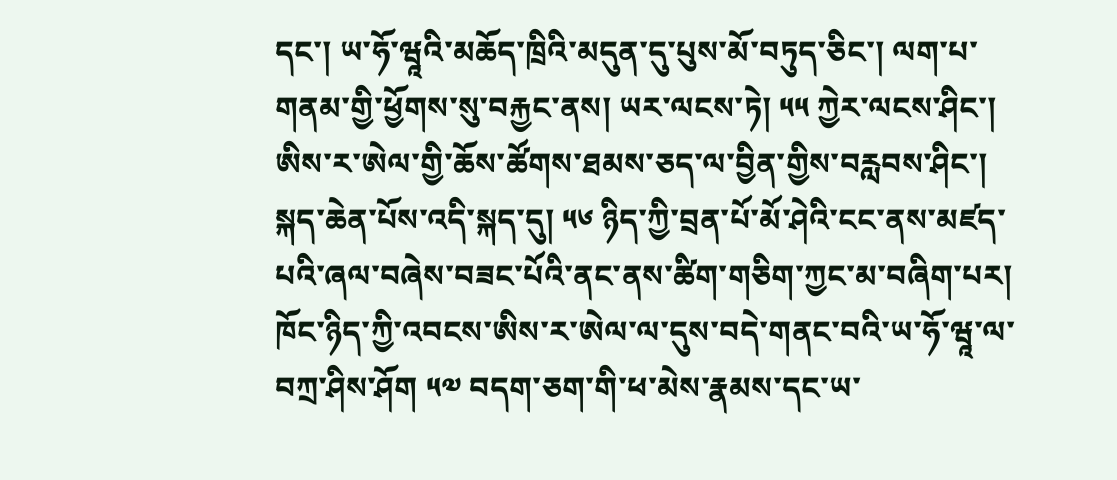དང་། ཡ་ཧོ་ཝཱའི་མཆོད་ཁྲིའི་མདུན་དུ་པུས་མོ་བཏུད་ཅིང་། ལག་པ་གནམ་གྱི་ཕྱོགས་སུ་བརྐྱང་ནས། ཡར་ལངས་ཏེ། ༥༥ ཀྱེར་ལངས་ཤིང་། ཨིས་ར་ཨེལ་གྱི་ཆོས་ཚོགས་ཐམས་ཅད་ལ་བྱིན་གྱིས་བརླབས་ཤིང་། སྐད་ཆེན་པོས་འདི་སྐད་དུ། ༥༦ ཉིད་ཀྱི་བྲན་པོ་མོ་ཤེའི་ངང་ནས་མཛད་པའི་ཞལ་བཞེས་བཟང་པོའི་ནང་ནས་ཚིག་གཅིག་ཀྱང་མ་བཞིག་པར། ཁོང་ཉིད་ཀྱི་འབངས་ཨིས་ར་ཨེལ་ལ་དུས་བདེ་གནང་བའི་ཡ་ཧོ་ཝཱ་ལ་བཀྲ་ཤིས་ཤོག ༥༧ བདག་ཅག་གི་ཕ་མེས་རྣམས་དང་ཡ་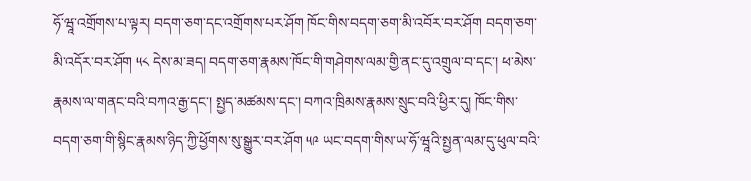ཧོ་ཝཱ་འགྲོགས་པ་ལྟར། བདག་ཅག་དང་འགྲོགས་པར་ཤོག ཁོང་གིས་བདག་ཅག་མི་འབོར་བར་ཤོག བདག་ཅག་མི་འདོར་བར་ཤོག ༥༨ དེས་མ་ཟད། བདག་ཅག་རྣམས་ཁོང་གི་གཤེགས་ལམ་གྱི་ནང་དུ་འགྲུལ་བ་དང་། ཕ་མེས་རྣམས་ལ་གནང་བའི་བཀའ་རྒྱ་དང་། སྤྱད་མཚམས་དང་། བཀའ་ཁྲིམས་རྣམས་སྲུང་བའི་ཕྱིར་དུ། ཁོང་གིས་བདག་ཅག་གི་སྙིང་རྣམས་ཉིད་ཀྱི་ཕྱོགས་སུ་སྒྱུར་བར་ཤོག ༥༩ ཡང་བདག་གིས་ཡ་ཧོ་ཝཱའི་སྤྱན་ལམ་དུ་ཕུལ་བའི་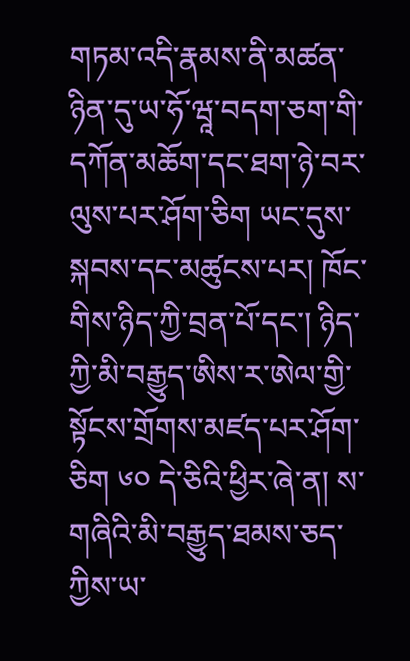གཏམ་འདི་རྣམས་ནི་མཚན་ཉིན་དུ་ཡ་ཧོ་ཝཱ་བདག་ཅག་གི་དཀོན་མཆོག་དང་ཐག་ཉེ་བར་ལུས་པར་ཤོག་ཅིག ཡང་དུས་སྐབས་དང་མཚུངས་པར། ཁོང་གིས་ཉིད་ཀྱི་བྲན་པོ་དང་། ཉིད་ཀྱི་མི་བརྒྱུད་ཨིས་ར་ཨེལ་གྱི་སྟོངས་གྲོགས་མཛད་པར་ཤོག་ཅིག ༦༠ དེ་ཅིའི་ཕྱིར་ཞེ་ན། ས་གཞིའི་མི་བརྒྱུད་ཐམས་ཅད་ཀྱིས་ཡ་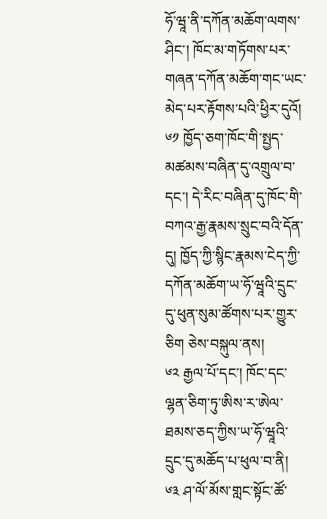ཧོ་ཝཱ་ནི་དཀོན་མཆོག་ལགས་ཤིང་། ཁོང་མ་གཏོགས་པར་གཞན་དཀོན་མཆོག་གང་ཡང་མེད་པར་རྟོགས་པའི་ཕྱིར་དུའོ། ༦༡ ཁྱོད་ཅག་ཁོང་གི་སྤྱད་མཚམས་བཞིན་དུ་འགྲུལ་བ་དང་། དེ་རིང་བཞིན་དུ་ཁོང་གི་བཀའ་རྒྱ་རྣམས་སྲུང་བའི་དོན་དུ། ཁྱོད་ཀྱི་སྙིང་རྣམས་ངེད་ཀྱི་དཀོན་མཆོག་ཡ་ཧོ་ཝཱའི་དྲུང་དུ་ཕུན་སུམ་ཚོགས་པར་གྱུར་ཅིག ཅེས་བསྐུལ་ནས།
༦༢ རྒྱལ་པོ་དང་། ཁོང་དང་ལྷན་ཅིག་ཏུ་ཨིས་ར་ཨེལ་ཐམས་ཅད་ཀྱིས་ཡ་ཧོ་ཝཱའི་དྲུང་དུ་མཆོད་པ་ཕུལ་བ་ནི། ༦༣ ཤ་ལོ་མོས་གླང་སྟོང་ཚོ་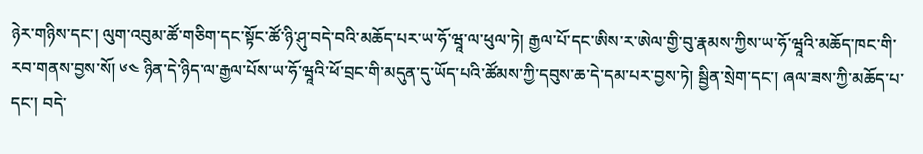ཉེར་གཉིས་དང་། ལུག་འབུམ་ཚོ་གཅིག་དང་སྟོང་ཚོ་ཉི་ཤུ་བདེ་བའི་མཆོད་པར་ཡ་ཧོ་ཝཱ་ལ་ཕུལ་ཏེ། རྒྱལ་པོ་དང་ཨིས་ར་ཨེལ་གྱི་བུ་རྣམས་ཀྱིས་ཡ་ཧོ་ཝཱའི་མཆོད་ཁང་གི་རབ་གནས་བྱས་སོ། ༦༤ ཉིན་དེ་ཉིད་ལ་རྒྱལ་པོས་ཡ་ཧོ་ཝཱའི་ཕོ་བྲང་གི་མདུན་དུ་ཡོད་པའི་ཚོམས་ཀྱི་དབུས་ཆ་དེ་དམ་པར་བྱས་ཏེ། སྦྱིན་སྲེག་དང་། ཞལ་ཟས་ཀྱི་མཆོད་པ་དང་། བདེ་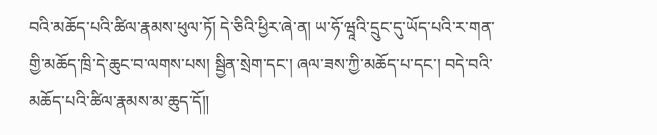བའི་མཆོད་པའི་ཚིལ་རྣམས་ཕུལ་ཏོ། དེ་ཅིའི་ཕྱིར་ཞེ་ན། ཡ་ཧོ་ཝཱའི་དྲུང་དུ་ཡོད་པའི་ར་གན་གྱི་མཆོད་ཁྲི་དེ་ཆུང་བ་ལགས་པས། སྦྱིན་སྲེག་དང་། ཞལ་ཟས་ཀྱི་མཆོད་པ་དང་། བདེ་བའི་མཆོད་པའི་ཚིལ་རྣམས་མ་ཆུད་དོ༎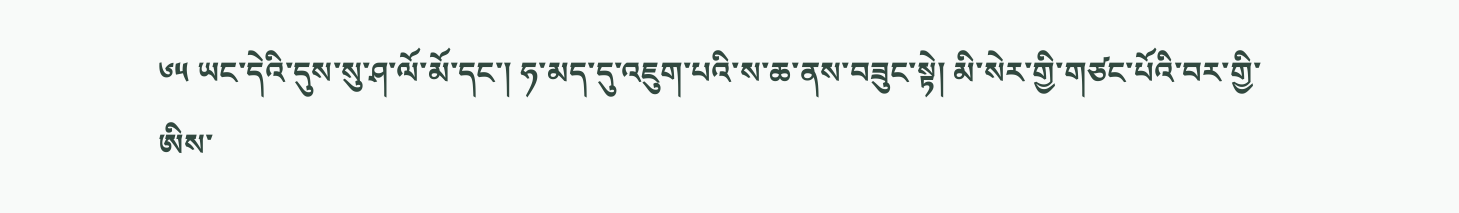༦༥ ཡང་དེའི་དུས་སུ་ཤ་ལོ་མོ་དང་། ཧ་མད་དུ་འཇུག་པའི་ས་ཆ་ནས་བཟུང་སྟེ། མི་སེར་གྱི་གཙང་པོའི་བར་གྱི་ཨིས་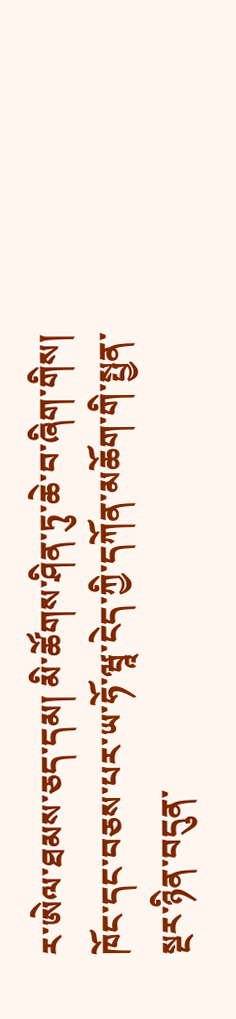ར་ཨེལ་ཐམས་ཅད་དམ། མི་ཚོགས་ཤིན་ཏུ་ཆེ་བ་ཞིག་གིས། ཁོང་དང་བཅས་པར་ཡ་ཧོ་ཝཱ་ངེད་ཀྱི་དཀོན་མཆོག་གི་སྤྱན་སྔར་ཉིན་བདུན་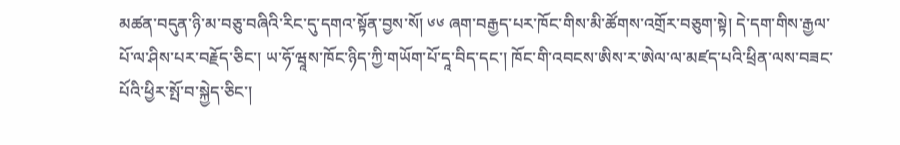མཚན་བདུན་ཉི་མ་བཅུ་བཞིའི་རིང་དུ་དགའ་སྟོན་བྱས་སོ། ༦༦ ཞག་བརྒྱད་པར་ཁོང་གིས་མི་ཚོགས་འགྲོར་བཅུག་སྟེ། དེ་དག་གིས་རྒྱལ་པོ་ལ་ཤིས་པར་བརྗོད་ཅིང་། ཡ་ཧོ་ཝཱས་ཁོང་ཉིད་ཀྱི་གཡོག་པོ་དཱ་བིད་དང་། ཁོང་གི་འབངས་ཨིས་ར་ཨེལ་ལ་མཛད་པའི་ཕྲིན་ལས་བཟང་པོའི་ཕྱིར་སྤོ་བ་སྐྱེད་ཅིང་།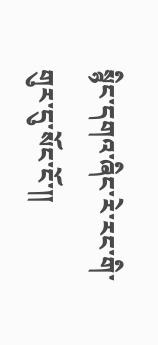སྙིང་དགའ་ཞིང་རེ་རང་གི་གུར་དུ་སོང་ངོ་༎